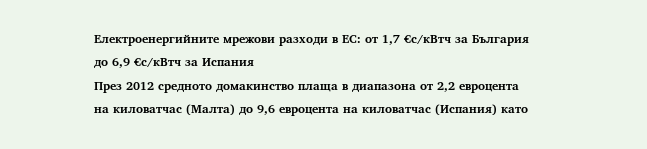Електроенергийните мрежови разходи в ЕС: от 1,7 €с/кВтч за България до 6,9 €с/кВтч за Испания
През 2012 средното домакинство плаща в диапазона от 2,2 евроцента на киловатчас (Малта) до 9,6 евроцента на киловатчас (Испания) като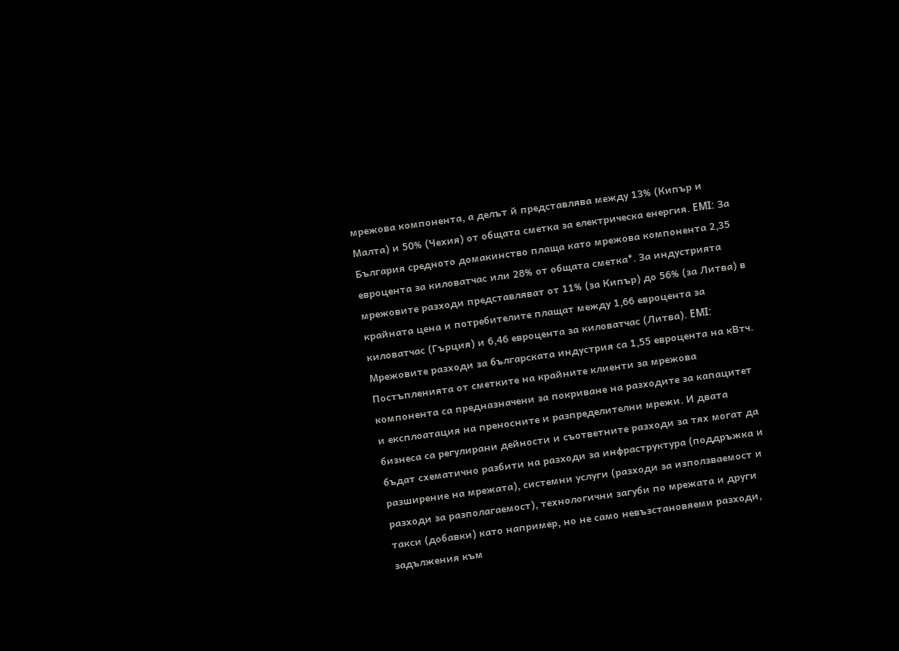мрежова компонента, а делът й представлява между 13% (Кипър и Малта) и 50% (Чехия) от общата сметка за електрическа енергия. EMI: За България средното домакинство плаща като мрежова компонента 2,35 евроцента за киловатчас или 28% от общата сметка*. За индустрията мрежовите разходи представляват от 11% (за Кипър) до 56% (за Литва) в крайната цена и потребителите плащат между 1,66 евроцента за киловатчас (Гърция) и 6,46 евроцента за киловатчас (Литва). EMI: Мрежовите разходи за българската индустрия са 1,55 евроцента на кВтч.
Постъпленията от сметките на крайните клиенти за мрежова компонента са предназначени за покриване на разходите за капацитет и експлоатация на преносните и разпределителни мрежи. И двата бизнеса са регулирани дейности и съответните разходи за тях могат да бъдат схематично разбити на разходи за инфраструктура (поддръжка и разширение на мрежата), системни услуги (разходи за използваемост и разходи за разполагаемост), технологични загуби по мрежата и други такси (добавки) като например, но не само невъзстановяеми разходи, задължения към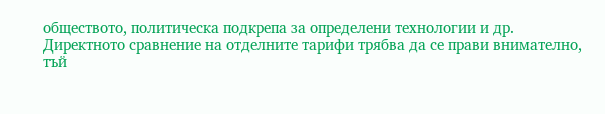обществото, политическа подкрепа за определени технологии и др.
Директното сравнение на отделните тарифи трябва да се прави внимателно, тъй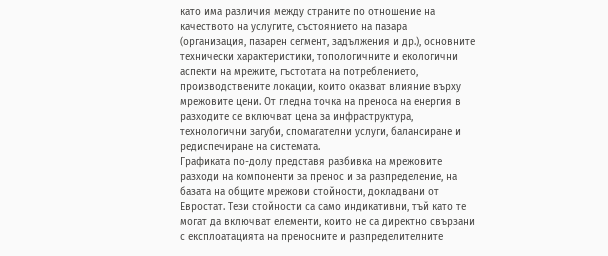като има различия между страните по отношение на качеството на услугите, състоянието на пазара (организация, пазарен сегмент, задължения и др.), основните технически характеристики, топологичните и екологични аспекти на мрежите, гъстотата на потреблението, производствените локации, които оказват влияние върху мрежовите цени. От гледна точка на преноса на енергия в разходите се включват цена за инфраструктура, технологични загуби, спомагателни услуги, балансиране и редиспечиране на системата.
Графиката по-долу представя разбивка на мрежовите разходи на компоненти за пренос и за разпределение, на базата на общите мрежови стойности, докладвани от Евростат. Тези стойности са само индикативни, тъй като те могат да включват елементи, които не са директно свързани с експлоатацията на преносните и разпределителните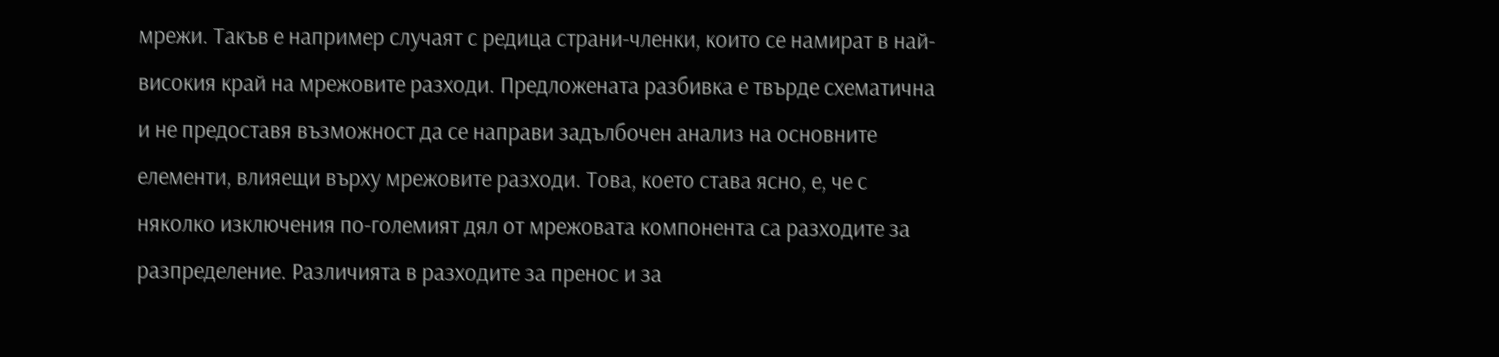мрежи. Такъв е например случаят с редица страни-членки, които се намират в най-високия край на мрежовите разходи. Предложената разбивка е твърде схематична и не предоставя възможност да се направи задълбочен анализ на основните елементи, влияещи върху мрежовите разходи. Това, което става ясно, е, че с няколко изключения по-големият дял от мрежовата компонента са разходите за разпределение. Различията в разходите за пренос и за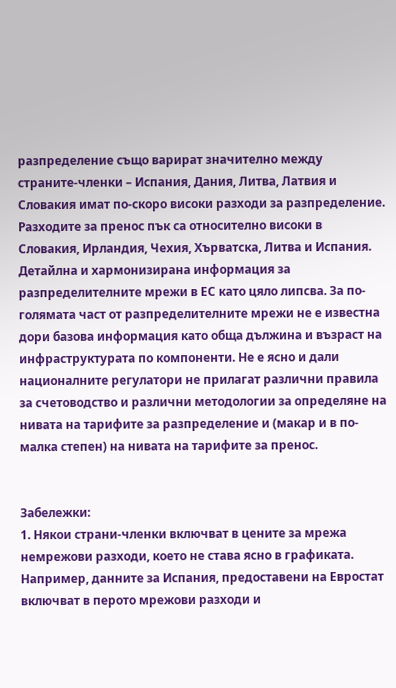разпределение също варират значително между страните-членки – Испания, Дания, Литва, Латвия и Словакия имат по-скоро високи разходи за разпределение. Разходите за пренос пък са относително високи в Словакия, Ирландия, Чехия, Хърватска, Литва и Испания.
Детайлна и хармонизирана информация за разпределителните мрежи в ЕС като цяло липсва. За по-голямата част от разпределителните мрежи не е известна дори базова информация като обща дължина и възраст на инфраструктурата по компоненти. Не е ясно и дали националните регулатори не прилагат различни правила за счетоводство и различни методологии за определяне на нивата на тарифите за разпределение и (макар и в по-малка степен) на нивата на тарифите за пренос.


Забележки:
1. Някои страни-членки включват в цените за мрежа немрежови разходи, което не става ясно в графиката. Например, данните за Испания, предоставени на Евростат включват в перото мрежови разходи и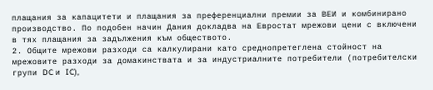плащания за капацитети и плащания за преференциални премии за ВЕИ и комбинирано производство. По подобен начин Дания докладва на Евростат мрежови цени с включени в тях плащания за задължения към обществото.
2. Общите мрежови разходи са калкулирани като среднопретеглена стойност на мрежовите разходи за домакинствата и за индустриалните потребители (потребителски групи DC и IC),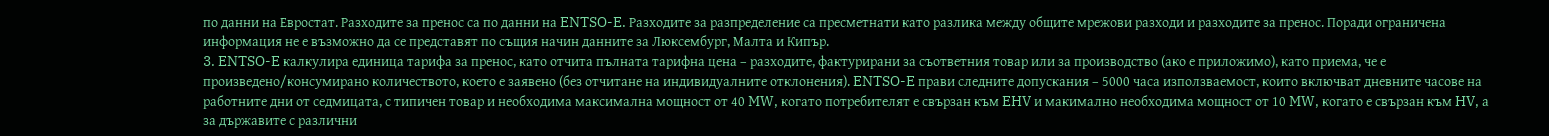по данни на Евростат. Разходите за пренос са по данни на ENTSO-E. Разходите за разпределение са пресметнати като разлика между общите мрежови разходи и разходите за пренос. Поради ограничена информация не е възможно да се представят по същия начин данните за Люксембург, Малта и Кипър.
3. ENTSO-E калкулира единица тарифа за пренос, като отчита пълната тарифна цена – разходите, фактурирани за съответния товар или за производство (ако е приложимо), като приема, че е произведено/консумирано количеството, което е заявено (без отчитане на индивидуалните отклонения). ENTSO-E прави следните допускания – 5000 часа използваемост, които включват дневните часове на работните дни от седмицата, с типичен товар и необходима максимална мощност от 40 MW, когато потребителят е свързан към EHV и макимално необходима мощност от 10 MW, когато е свързан към HV, а за държавите с различни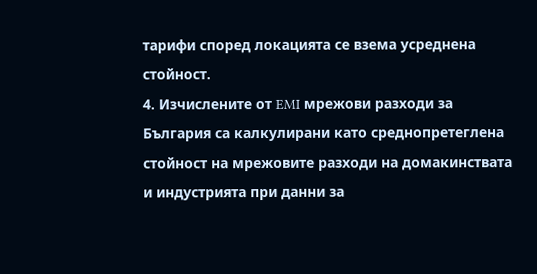тарифи според локацията се взема усреднена стойност.
4. Изчислените от EMI мрежови разходи за България са калкулирани като среднопретеглена стойност на мрежовите разходи на домакинствата и индустрията при данни за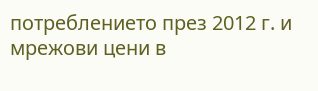потреблението през 2012 г. и мрежови цени в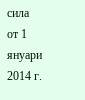сила от 1 януари 2014 г.